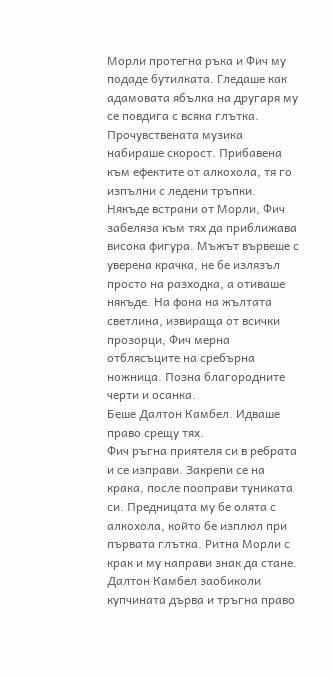Морли протегна ръка и Фич му подаде бутилката. Гледаше как адамовата ябълка на другаря му се повдига с всяка глътка. Прочувствената музика набираше скорост. Прибавена към ефектите от алкохола, тя го изпълни с ледени тръпки.
Някъде встрани от Морли, Фич забеляза към тях да приближава висока фигура. Мъжът вървеше с уверена крачка, не бе излязъл просто на разходка, а отиваше някъде. На фона на жълтата светлина, извираща от всички прозорци, Фич мерна отблясъците на сребърна ножница. Позна благородните черти и осанка.
Беше Далтон Камбел. Идваше право срещу тях.
Фич ръгна приятеля си в ребрата и се изправи. Закрепи се на крака, после пооправи туниката си. Предницата му бе олята с алкохола, който бе изплюл при първата глътка. Ритна Морли с крак и му направи знак да стане.
Далтон Камбел заобиколи купчината дърва и тръгна право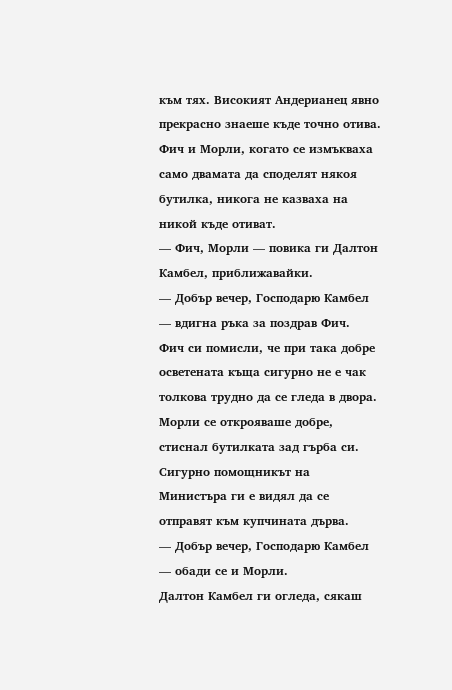към тях. Високият Андерианец явно прекрасно знаеше къде точно отива. Фич и Морли, когато се измъкваха само двамата да споделят някоя бутилка, никога не казваха на никой къде отиват.
— Фич, Морли — повика ги Далтон Камбел, приближавайки.
— Добър вечер, Господарю Камбел — вдигна ръка за поздрав Фич.
Фич си помисли, че при така добре осветената къща сигурно не е чак толкова трудно да се гледа в двора. Морли се открояваше добре, стиснал бутилката зад гърба си. Сигурно помощникът на Министъра ги е видял да се отправят към купчината дърва.
— Добър вечер, Господарю Камбел — обади се и Морли.
Далтон Камбел ги огледа, сякаш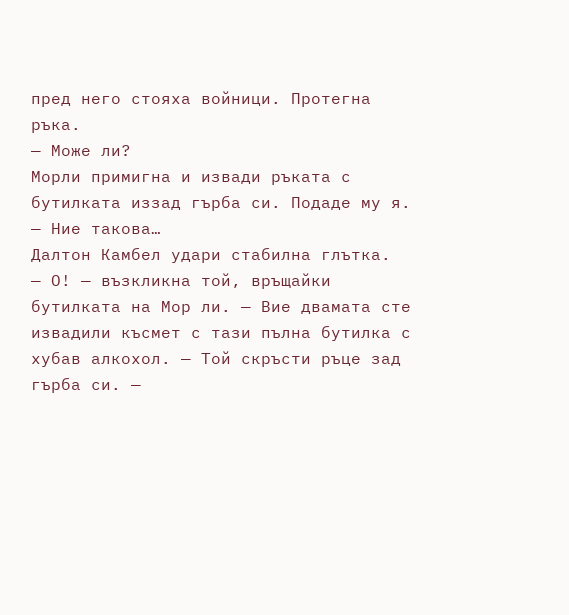пред него стояха войници. Протегна ръка.
— Може ли?
Морли примигна и извади ръката с бутилката иззад гърба си. Подаде му я.
— Ние такова…
Далтон Камбел удари стабилна глътка.
— О! — възкликна той, връщайки бутилката на Мор ли. — Вие двамата сте извадили късмет с тази пълна бутилка с хубав алкохол. — Той скръсти ръце зад гърба си. —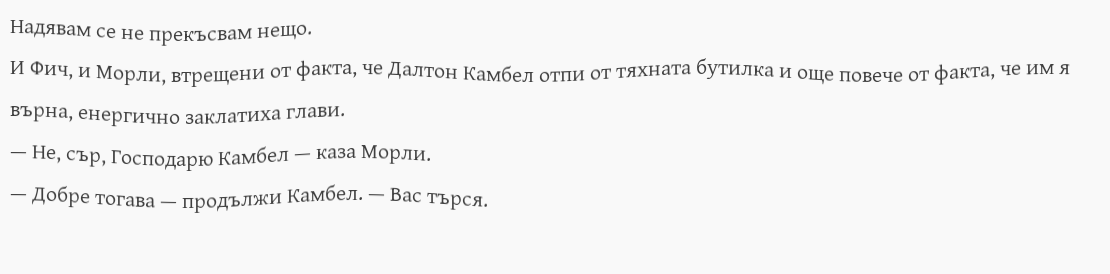Надявам се не прекъсвам нещо.
И Фич, и Морли, втрещени от факта, че Далтон Камбел отпи от тяхната бутилка и още повече от факта, че им я върна, енергично заклатиха глави.
— Не, сър, Господарю Камбел — каза Морли.
— Добре тогава — продължи Камбел. — Вас търся.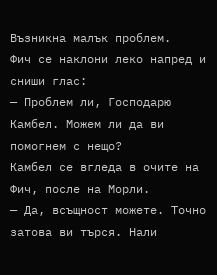Възникна малък проблем.
Фич се наклони леко напред и сниши глас:
— Проблем ли, Господарю Камбел. Можем ли да ви помогнем с нещо?
Камбел се вгледа в очите на Фич, после на Морли.
— Да, всъщност можете. Точно затова ви търся. Нали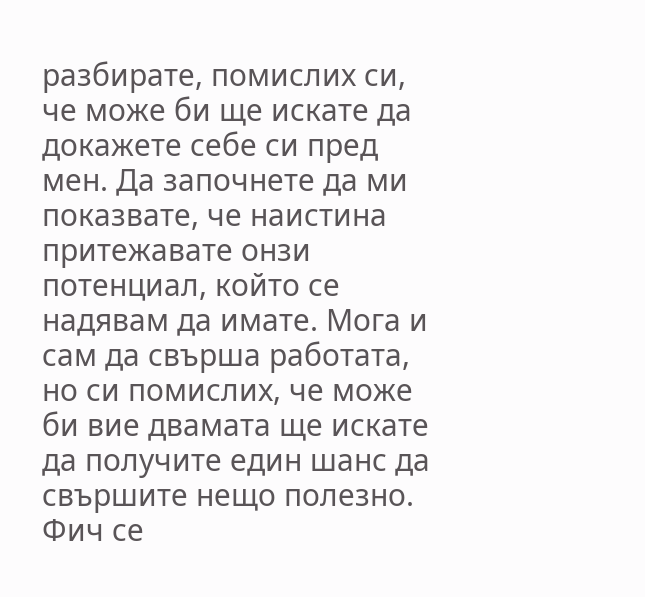разбирате, помислих си, че може би ще искате да докажете себе си пред мен. Да започнете да ми показвате, че наистина притежавате онзи потенциал, който се надявам да имате. Мога и сам да свърша работата, но си помислих, че може би вие двамата ще искате да получите един шанс да свършите нещо полезно.
Фич се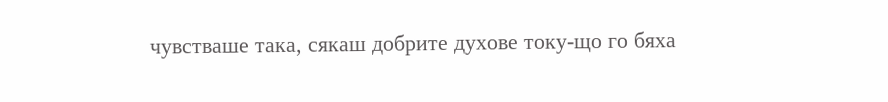чувстваше така, сякаш добрите духове току-що го бяха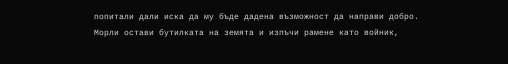попитали дали иска да му бъде дадена възможност да направи добро.
Морли остави бутилката на земята и изпъчи рамене като войник,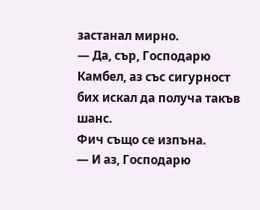застанал мирно.
— Да, сър, Господарю Камбел, аз със сигурност бих искал да получа такъв шанс.
Фич също се изпъна.
— И аз, Господарю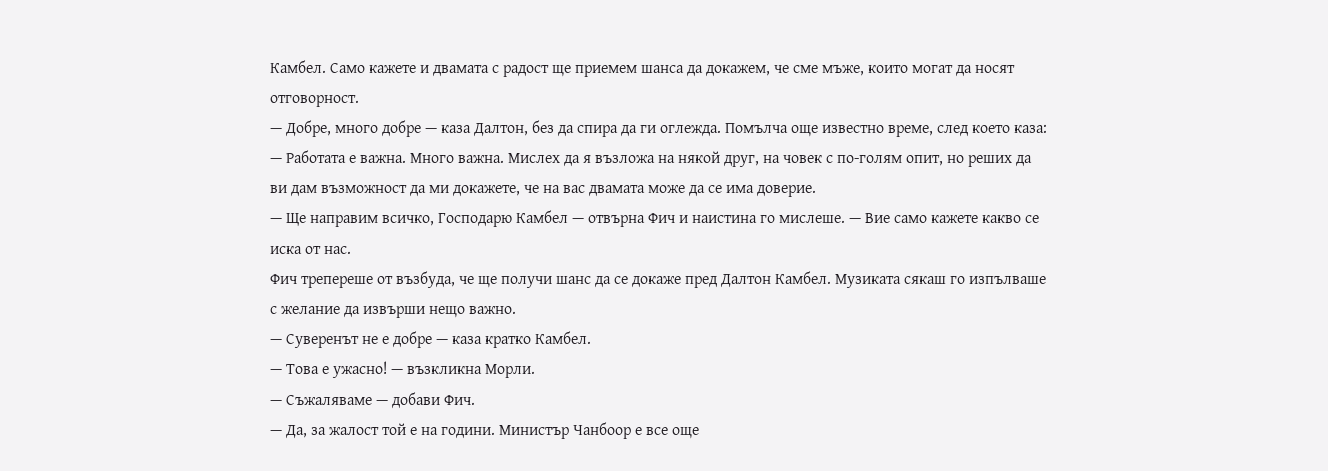Камбел. Само кажете и двамата с радост ще приемем шанса да докажем, че сме мъже, които могат да носят отговорност.
— Добре, много добре — каза Далтон, без да спира да ги оглежда. Помълча още известно време, след което каза: — Работата е важна. Много важна. Мислех да я възложа на някой друг, на човек с по-голям опит, но реших да ви дам възможност да ми докажете, че на вас двамата може да се има доверие.
— Ще направим всичко, Господарю Камбел — отвърна Фич и наистина го мислеше. — Вие само кажете какво се иска от нас.
Фич трепереше от възбуда, че ще получи шанс да се докаже пред Далтон Камбел. Музиката сякаш го изпълваше с желание да извърши нещо важно.
— Суверенът не е добре — каза кратко Камбел.
— Това е ужасно! — възкликна Морли.
— Съжаляваме — добави Фич.
— Да, за жалост той е на години. Министър Чанбоор е все още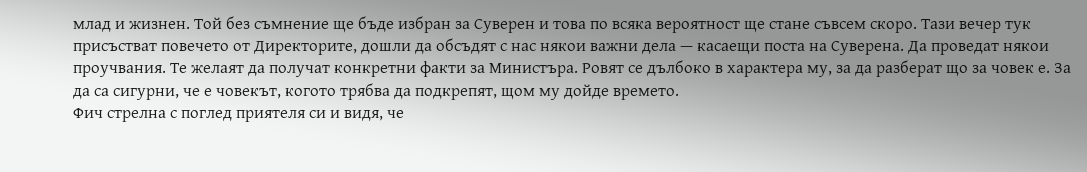млад и жизнен. Той без съмнение ще бъде избран за Суверен и това по всяка вероятност ще стане съвсем скоро. Тази вечер тук присъстват повечето от Директорите, дошли да обсъдят с нас някои важни дела — касаещи поста на Суверена. Да проведат някои проучвания. Те желаят да получат конкретни факти за Министъра. Ровят се дълбоко в характера му, за да разберат що за човек е. За да са сигурни, че е човекът, когото трябва да подкрепят, щом му дойде времето.
Фич стрелна с поглед приятеля си и видя, че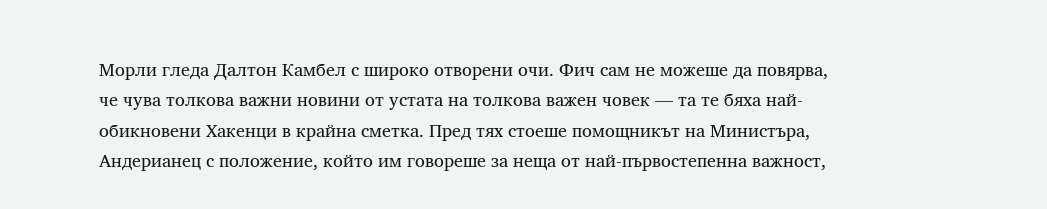Морли гледа Далтон Камбел с широко отворени очи. Фич сам не можеше да повярва, че чува толкова важни новини от устата на толкова важен човек — та те бяха най-обикновени Хакенци в крайна сметка. Пред тях стоеше помощникът на Министъра, Андерианец с положение, който им говореше за неща от най-първостепенна важност,